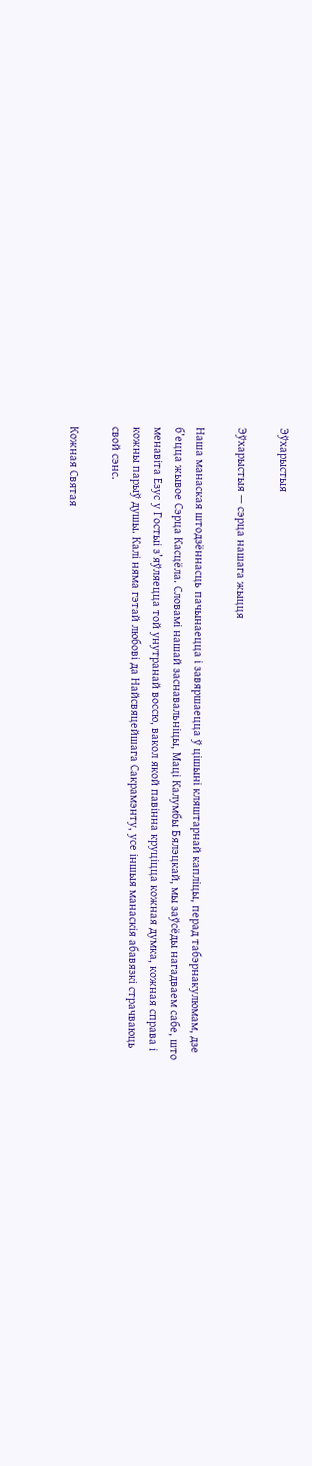Эўхарыстыя

Эўхарыстыя — сэрца нашага жыцця

Наша манаская штодзённасць пачынаецца і завяршаецца ў цішыні кляштарнай капліцы, перад табэрнакулюмам, дзе б’ецца жывое Сэрца Касцёла. Словамі нашай заснавальніцы, Маці Калумбы Бялэцкай, мы заўсёды нагадваем сабе, што менавіта Езус у Гостыі з’яўляецца той унутранай воссю, вакол якой павінна круціцца кожная думка, кожная справа і кожны парыў душы. Калі няма гэтай любові да Найсвяцейшага Сакрамэнту, усе іншыя манаскія абавязкі страчваюць свой сэнс.

Кожная Святая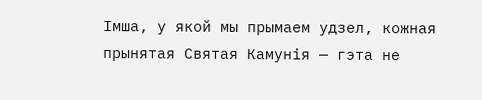Імша, у якой мы прымаем удзел, кожная прынятая Святая Камунія — гэта не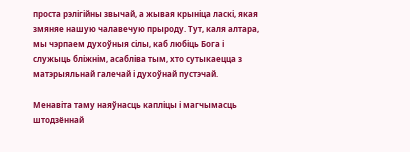проста рэлігійны звычай, а жывая крыніца ласкі, якая змяняе нашую чалавечую прыроду. Тут, каля алтара, мы чэрпаем духоўныя сілы, каб любіць Бога і служыць бліжнім, асабліва тым, хто сутыкаецца з матэрыяльнай галечай і духоўнай пустэчай.

Менавіта таму наяўнасць капліцы і магчымасць штодзённай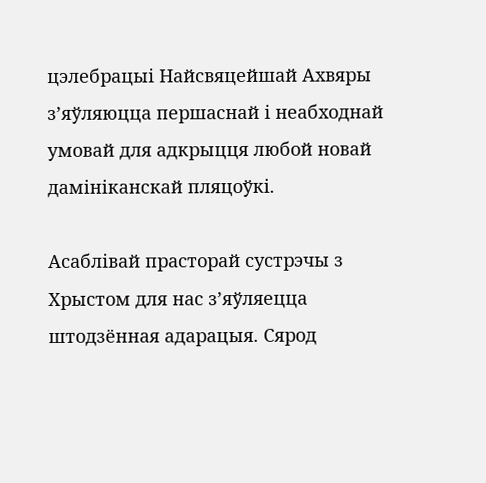цэлебрацыі Найсвяцейшай Ахвяры з’яўляюцца першаснай і неабходнай умовай для адкрыцця любой новай дамініканскай пляцоўкі.

Асаблівай прасторай сустрэчы з Хрыстом для нас з’яўляецца штодзённая адарацыя. Сярод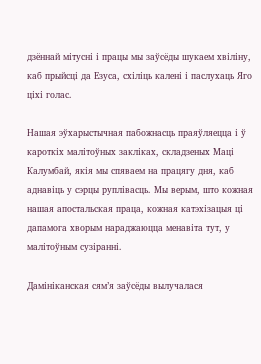дзённай мітусні і працы мы заўсёды шукаем хвіліну, каб прыйсці да Езуса, схіліць калені і паслухаць Яго ціхі голас.

Нашая эўхарыстычная пабожнасць праяўляецца і ў кароткіх малітоўных закліках, складзеных Маці Калумбай, якія мы спяваем на працягу дня, каб аднавіць у сэрцы руплівасць. Мы верым, што кожная нашая апостальская праца, кожная катэхізацыя ці дапамога хворым нараджаюцца менавіта тут, у малітоўным сузіранні.

Дамініканская сям’я заўсёды вылучалася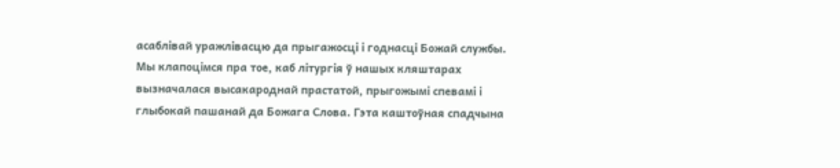асаблівай уражлівасцю да прыгажосці і годнасці Божай службы. Мы клапоцімся пра тое, каб літургія ў нашых кляштарах вызначалася высакароднай прастатой, прыгожымі спевамі і глыбокай пашанай да Божага Слова. Гэта каштоўная спадчына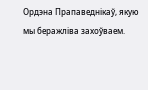Ордэна Прапаведнікаў, якую мы беражліва захоўваем.